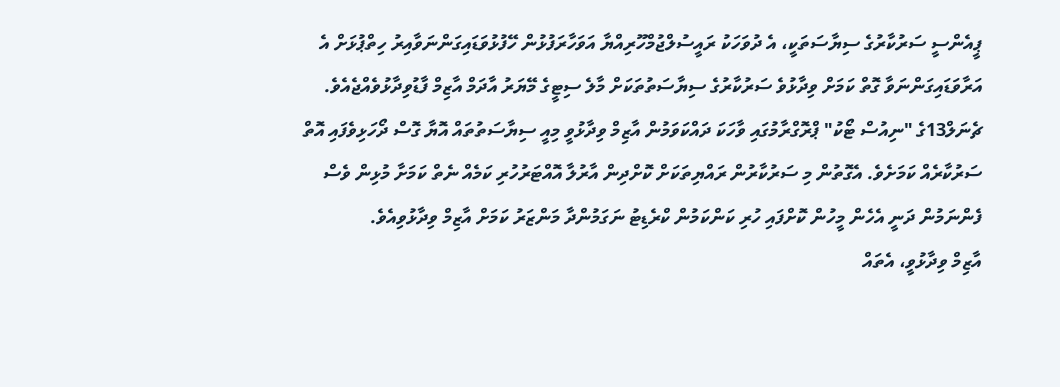ޕީއެންސީ ސަރުކާރުގެ ސިޔާސަތަކީ، އެ ދުވަހަކު ރައީސުލްޖުމްހޫރިއްޔާ އަވަހާރަފުޅުން ހޭފުޅުވަޑައިގަންނަވާއިރު ހިތްޕުޅަށް އެ އަރާވަޑައިގަންނަވާ ގޮތް ކަމަށް ވިދާޅުވެ ސަރުކާރުގެ ސިޔާސަތުތަކަށް މާލެ ސިޓީގެ މޭޔަރު އާދަމް އާޒިމް ފާޑުވިދާޅުވެއްޖެއެވެ.
ޗެނަލް13ގެ "ނިއުސް ޓޯކު" ޕްރޮގްރާމުގައި ވާހަކަ ދައްކަވަމުން އާޒިމް ވިދާޅުވީ މިއީ ސިޔާސަތުތައް އޮޔާ ގޮސް ދޯހަޅިވެފައި އޮތް ސަރުކާރެއް ކަމަށެވެ. އެގޮތުން މި ސަރުކާރުން ރައްޔިތަކަށް ކޮށްދިން އާރުލާ އޮއްޓަރުހުރި ކަމެއް ނެތް ކަމަށާ މުޅިން ވެސް ފެންނަމުން ދަނީ އެހެން މީހުން ކޮށްފައި ހުރި ކަންކަމުން ކްރެޑިޓު ނަގަމުންދާ މަންޒަރު ކަމަށް އާޒިމް ވިދާޅުވިއެވެ.
އާޒިމް ވިދާޅުވީ، އެތައް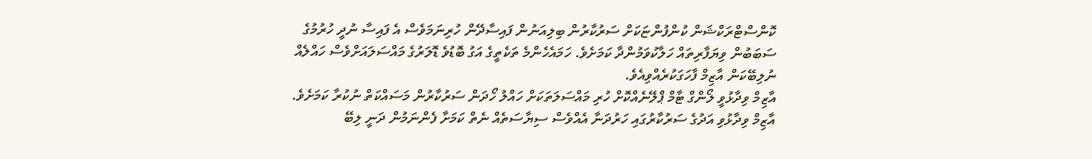ކޮންސްޓްރަކްޝަން ކުންފުންޏަކަށް ސަރުކާރުން ބިލިއަނުން ފައިސާދޭން ހުރިނަމަވެސް އެ ފައިސާ ނުދީ ހުރުމުގެ ސަބަބުން ވިޔަފާރިތައް ހަލާކުވަމުންދާ ކަމަށެވެ. ހަމައެހެންމެ ތަކެތީގެ އަގު ބޮޑުވެ ޑޮލަރުގެ މައްސަލައަށްވެސް ހައްލެއް ނުލިބޭކަން އާޒިމް ފާހަގަކުރެއްވިއެވެ.
އާޒިމް ވިދާޅުވީ ލޯންގް ޓާމް ޕްލޭނެއްކޮށް ހުރި މައްސަލަތަކަށް ހައްލު ހޯދަން ސަރުކާރުން މަސައްކަތް ނުކުރާ ކަމަށެވެ.
އާޒިމް ވިދާޅުވި އަދުގެ ސަރުކާރުގައި ހަރުދަނާ އެއްވެސް ސިޔާސަތެއް ނެތް ކަމަށާ ފެންނަމުން ދަނީ ލިބޭ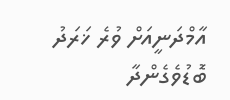އާމްދަނީއަށް ވުރެ ޚަރަދު ބޮޑުވެގެންދާ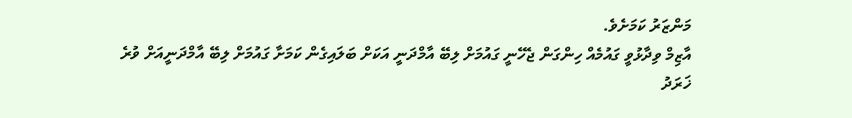މަންޒަރު ކަމަށެވެ.
އާޒިމް ވިދާޅުވީ ގައުމެއް ހިންގަން ޖެހޭނީ ގައުމަށް ލިބޭ އާމްދަނީ އަކަށް ބަލައިގެން ކަމަށާ ގައުމަށް ލިބޭ އާމްދަނީއަށް ވުރެ ޚަރަދު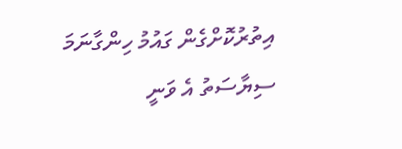އިތުރުކޮށްގެން ގައުމު ހިންގާނަމަ ސިޔާސަތު އެ ވަނީ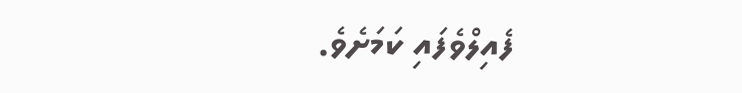ފެއިލްވެފައި ކަމަށެވެ.